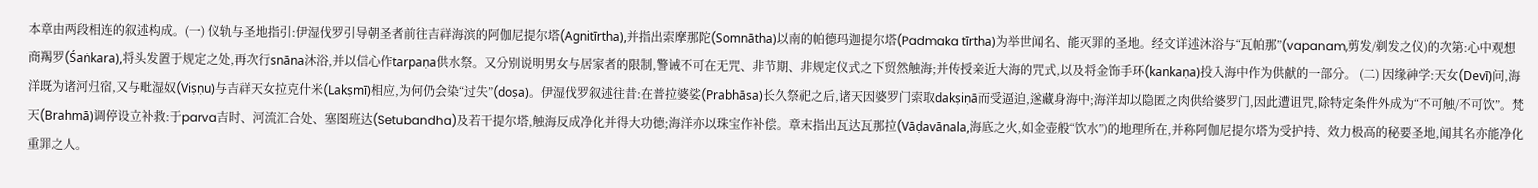本章由两段相连的叙述构成。(一) 仪轨与圣地指引:伊湿伐罗引导朝圣者前往吉祥海滨的阿伽尼提尔塔(Agnitīrtha),并指出索摩那陀(Somnātha)以南的帕德玛迦提尔塔(Padmaka tīrtha)为举世闻名、能灭罪的圣地。经文详述沐浴与“瓦帕那”(vapanam,剪发/剃发之仪)的次第:心中观想商羯罗(Śaṅkara),将头发置于规定之处,再次行snāna沐浴,并以信心作tarpaṇa供水祭。又分别说明男女与居家者的限制,警诫不可在无咒、非节期、非规定仪式之下贸然触海;并传授亲近大海的咒式,以及将金饰手环(kankaṇa)投入海中作为供献的一部分。 (二) 因缘神学:天女(Devī)问,海洋既为诸河归宿,又与毗湿奴(Viṣṇu)与吉祥天女拉克什米(Lakṣmī)相应,为何仍会染“过失”(doṣa)。伊湿伐罗叙述往昔:在普拉婆娑(Prabhāsa)长久祭祀之后,诸天因婆罗门索取dakṣiṇā而受逼迫,遂藏身海中;海洋却以隐匿之肉供给婆罗门,因此遭诅咒,除特定条件外成为“不可触/不可饮”。梵天(Brahmā)调停设立补救:于parva吉时、河流汇合处、塞图班达(Setubandha)及若干提尔塔,触海反成净化并得大功德;海洋亦以珠宝作补偿。章末指出瓦达瓦那拉(Vāḍavānala,海底之火,如金壶般“饮水”)的地理所在,并称阿伽尼提尔塔为受护持、效力极高的秘要圣地,闻其名亦能净化重罪之人。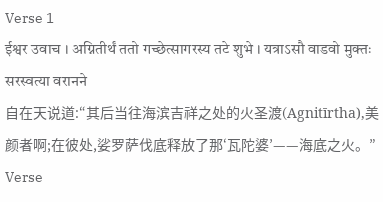Verse 1
ईश्वर उवाच । अग्नितीर्थं ततो गच्छेत्सागरस्य तटे शुभे । यत्राऽसौ वाडवो मुक्तः सरस्वत्या वरानने
自在天说道:“其后当往海滨吉祥之处的火圣渡(Agnitīrtha),美颜者啊;在彼处,娑罗萨伐底释放了那‘瓦陀婆’——海底之火。”
Verse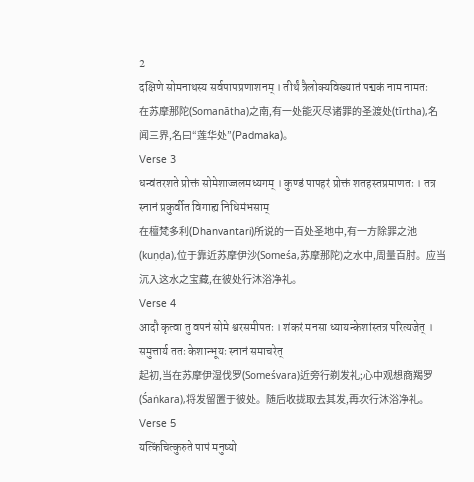2
दक्षिणे सोमनाथस्य सर्वपापप्रणाशनम् । तीर्थं त्रैलोक्यविख्यातं पद्मकं नाम नामतः
在苏摩那陀(Somanātha)之南,有一处能灭尽诸罪的圣渡处(tīrtha),名闻三界,名曰“莲华处”(Padmaka)。
Verse 3
धन्वंतरशते प्रोक्तं सोमेशाज्जलमध्यगम् । कुण्डं पापहरं प्रोक्तं शतहस्तप्रमाणतः । तत्र स्नानं प्रकुर्वीत विगाह्य निधिमंभसाम्
在檀梵多利(Dhanvantari)所说的一百处圣地中,有一方除罪之池(kuṇḍa),位于靠近苏摩伊沙(Someśa,苏摩那陀)之水中,周量百肘。应当沉入这水之宝藏,在彼处行沐浴净礼。
Verse 4
आदौ कृत्वा तु वपनं सोमे श्वरसमीपतः । शंकरं मनसा ध्यायन्केशांस्तत्र परित्यजेत् । समुत्तार्य ततः केशान्भूयः स्नानं समाचरेत्
起初,当在苏摩伊湿伐罗(Someśvara)近旁行剃发礼;心中观想商羯罗(Śaṅkara),将发留置于彼处。随后收拢取去其发,再次行沐浴净礼。
Verse 5
यत्किंचित्कुरुते पापं मनुष्यो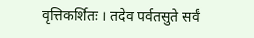वृत्तिकर्शितः । तदेव पर्वतसुते सर्वं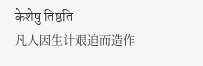केशेषु तिष्ठति
凡人因生计艰迫而造作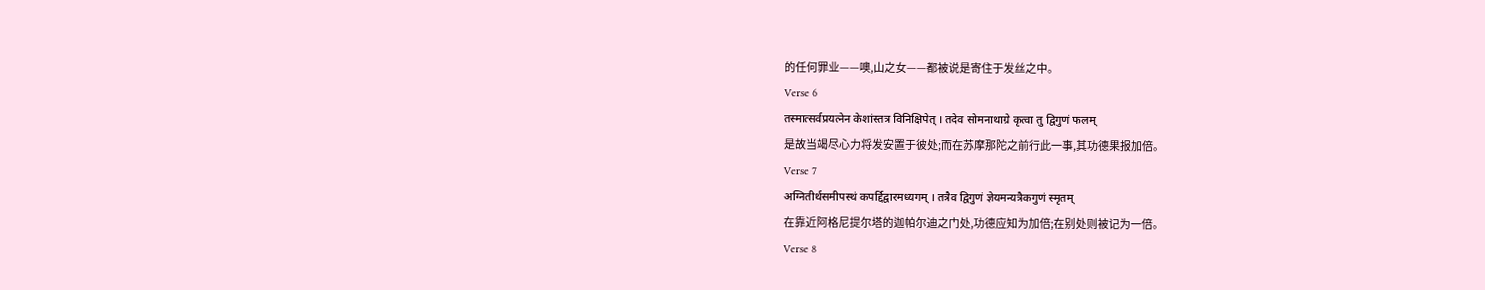的任何罪业——噢,山之女——都被说是寄住于发丝之中。
Verse 6
तस्मात्सर्वप्रयत्नेन केशांस्तत्र विनिक्षिपेत् । तदेव सोमनाथाग्रे कृत्वा तु द्विगुणं फलम्
是故当竭尽心力将发安置于彼处;而在苏摩那陀之前行此一事,其功德果报加倍。
Verse 7
अग्नितीर्थसमीपस्थं कपर्द्दिद्वारमध्यगम् । तत्रैव द्विगुणं ज्ञेयमन्यत्रैकगुणं स्मृतम्
在靠近阿格尼提尔塔的迦帕尔迪之门处,功德应知为加倍;在别处则被记为一倍。
Verse 8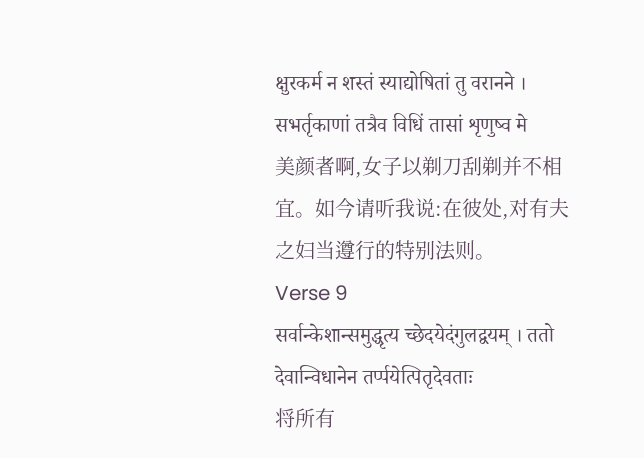क्षुरकर्म न शस्तं स्याद्योषितां तु वरानने । सभर्तृकाणां तत्रैव विधिं तासां शृणुष्व मे
美颜者啊,女子以剃刀刮剃并不相宜。如今请听我说:在彼处,对有夫之妇当遵行的特别法则。
Verse 9
सर्वान्केशान्समुद्धृत्य च्छेदयेदंगुलद्वयम् । ततो देवान्विधानेन तर्प्पयेत्पितृदेवताः
将所有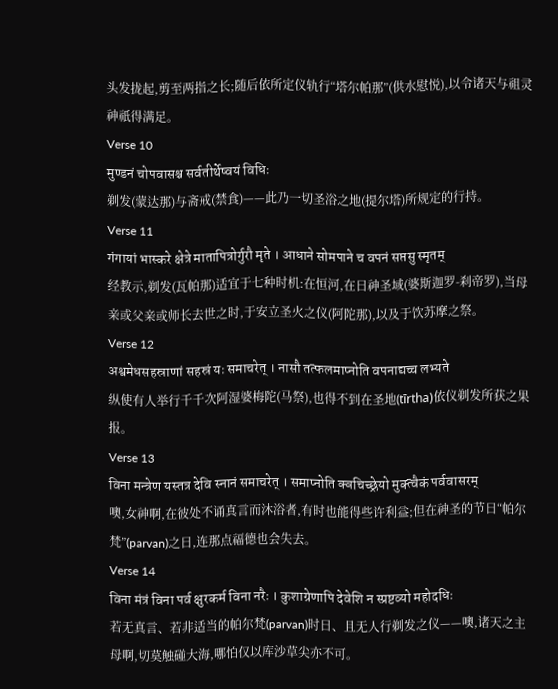头发拢起,剪至两指之长;随后依所定仪轨行“塔尔帕那”(供水慰悦),以令诸天与祖灵神祇得满足。
Verse 10
मुण्डनं चोपवासश्च सर्वतीर्थेष्वयं विधिः
剃发(蒙达那)与斋戒(禁食)——此乃一切圣浴之地(提尔塔)所规定的行持。
Verse 11
गंगायां भास्करे क्षेत्रे मातापित्रोर्गुरौ मृते । आधाने सोमपाने च वपनं सप्तसु स्मृतम्
经教示,剃发(瓦帕那)适宜于七种时机:在恒河,在日神圣域(婆斯迦罗-刹帝罗),当母亲或父亲或师长去世之时,于安立圣火之仪(阿陀那),以及于饮苏摩之祭。
Verse 12
अश्वमेधसहस्राणां सहस्रं यः समाचरेत् । नासौ तत्फलमाप्नोति वपनाद्यच्च लभ्यते
纵使有人举行千千次阿湿婆梅陀(马祭),也得不到在圣地(tīrtha)依仪剃发所获之果报。
Verse 13
विना मन्त्रेण यस्तत्र देवि स्नानं समाचरेत् । समाप्नोति क्वचिच्छ्रेयो मुक्त्वैकं पर्ववासरम्
噢,女神啊,在彼处不诵真言而沐浴者,有时也能得些许利益;但在神圣的节日“帕尔梵”(parvan)之日,连那点福德也会失去。
Verse 14
विना मंत्रं विना पर्व क्षुरकर्म विना नरैः । कुशाग्रेणापि देवेशि न स्प्रष्टव्यो महोदधिः
若无真言、若非适当的帕尔梵(parvan)时日、且无人行剃发之仪——噢,诸天之主母啊,切莫触碰大海,哪怕仅以库沙草尖亦不可。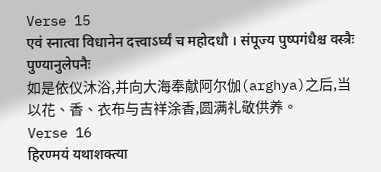Verse 15
एवं स्नात्वा विधानेन दत्त्वाऽर्घ्यं च महोदधौ । संपूज्य पुष्पगंधैश्च वस्त्रैः पुण्यानुलेपनैः
如是依仪沐浴,并向大海奉献阿尔伽(arghya)之后,当以花、香、衣布与吉祥涂香,圆满礼敬供养。
Verse 16
हिरण्मयं यथाशक्त्या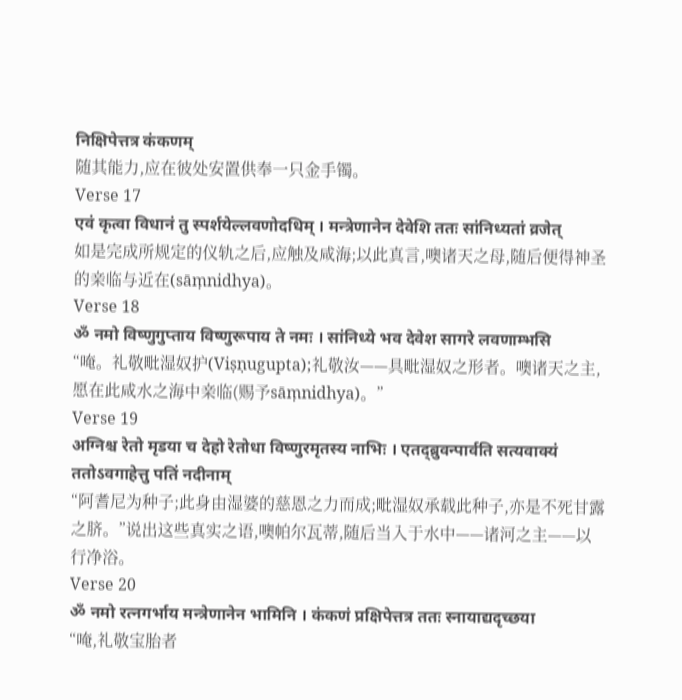निक्षिपेत्तत्र कंकणम्
随其能力,应在彼处安置供奉一只金手镯。
Verse 17
एवं कृत्वा विधानं तु स्पर्शयेल्लवणोदधिम् । मन्त्रेणानेन देवेशि ततः सांनिध्यतां व्रजेत्
如是完成所规定的仪轨之后,应触及咸海;以此真言,噢诸天之母,随后便得神圣的亲临与近在(sāṃnidhya)。
Verse 18
ॐ नमो विष्णुगुप्ताय विष्णुरूपाय ते नमः । सांनिध्ये भव देवेश सागरे लवणाम्भसि
“唵。礼敬毗湿奴护(Viṣṇugupta);礼敬汝——具毗湿奴之形者。噢诸天之主,愿在此咸水之海中亲临(赐予sāṃnidhya)。”
Verse 19
अग्निश्च रेतो मृडया च देहो रेतोधा विष्णुरमृतस्य नाभिः । एतद्ब्रुवन्पार्वति सत्यवाक्यं ततोऽवगाहेत्तु पतिं नदीनाम्
“阿耆尼为种子;此身由湿婆的慈恩之力而成;毗湿奴承载此种子,亦是不死甘露之脐。”说出这些真实之语,噢帕尔瓦蒂,随后当入于水中——诸河之主——以行净浴。
Verse 20
ॐ नमो रत्नगर्भाय मन्त्रेणानेन भामिनि । कंकणं प्रक्षिपेत्तत्र ततः स्नायाद्यदृच्छया
“唵,礼敬宝胎者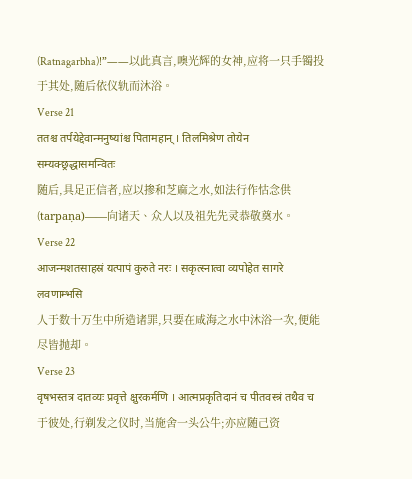(Ratnagarbha)!”——以此真言,噢光辉的女神,应将一只手镯投于其处,随后依仪轨而沐浴。
Verse 21
ततश्च तर्पयेद्देवान्मनुष्यांश्च पितामहान् । तिलमिश्रेण तोयेन सम्यक्छ्रद्धासमन्वितः
随后,具足正信者,应以掺和芝麻之水,如法行作怙念供(tarpaṇa)——向诸天、众人以及祖先先灵恭敬奠水。
Verse 22
आजन्मशतसाहस्रं यत्पापं कुरुते नरः । सकृत्स्नात्वा व्यपोहेत सागरे लवणाम्भसि
人于数十万生中所造诸罪,只要在咸海之水中沐浴一次,便能尽皆抛却。
Verse 23
वृषभस्तत्र दातव्यः प्रवृत्ते क्षुरकर्मणि । आत्मप्रकृतिदानं च पीतवस्त्रं तथैव च
于彼处,行剃发之仪时,当施舍一头公牛;亦应随己资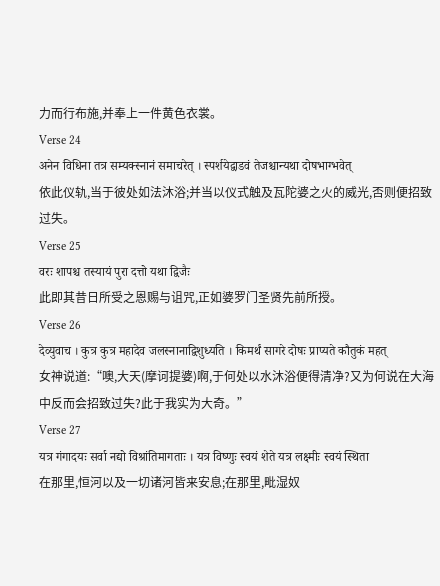力而行布施,并奉上一件黄色衣裳。
Verse 24
अनेन विधिना तत्र सम्यक्स्नानं समाचरेत् । स्पर्शयेद्वाडवं तेजश्चान्यथा दोषभाग्भवेत्
依此仪轨,当于彼处如法沐浴;并当以仪式触及瓦陀婆之火的威光,否则便招致过失。
Verse 25
वरः शापश्च तस्यायं पुरा दत्तो यथा द्विजैः
此即其昔日所受之恩赐与诅咒,正如婆罗门圣贤先前所授。
Verse 26
देव्युवाच । कुत्र कुत्र महादेव जलस्नानाद्विशुध्यति । किमर्थं सागरे दोषः प्राप्यते कौतुकं महत्
女神说道:“噢,大天(摩诃提婆)啊,于何处以水沐浴便得清净?又为何说在大海中反而会招致过失?此于我实为大奇。”
Verse 27
यत्र गंगादयः सर्वा नद्यो विश्रांतिमागताः । यत्र विष्णुः स्वयं शेते यत्र लक्ष्मीः स्वयं स्थिता
在那里,恒河以及一切诸河皆来安息;在那里,毗湿奴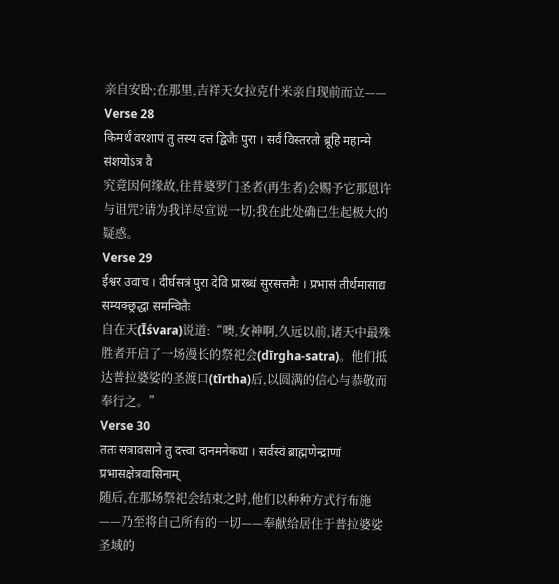亲自安卧;在那里,吉祥天女拉克什米亲自现前而立——
Verse 28
किमर्थं वरशापं तु तस्य दत्तं द्विजैः पुरा । सर्वं विस्तरतो ब्रूहि महान्मे संशयोऽत्र वै
究竟因何缘故,往昔婆罗门圣者(再生者)会赐予它那恩许与诅咒?请为我详尽宣说一切;我在此处确已生起极大的疑惑。
Verse 29
ईश्वर उवाच । दीर्घसत्रं पुरा देवि प्रारब्धं सुरसत्तमैः । प्रभासं तीर्थमासाद्य सम्यक्छ्रद्धा समन्वितैः
自在天(Īśvara)说道:“噢,女神啊,久远以前,诸天中最殊胜者开启了一场漫长的祭祀会(dīrgha-satra)。他们抵达普拉婆娑的圣渡口(tīrtha)后,以圆满的信心与恭敬而奉行之。”
Verse 30
ततः सत्रावसाने तु दत्त्वा दानमनेकधा । सर्वस्वं ब्राह्मणेन्द्राणां प्रभासक्षेत्रवासिनाम्
随后,在那场祭祀会结束之时,他们以种种方式行布施——乃至将自己所有的一切——奉献给居住于普拉婆娑圣域的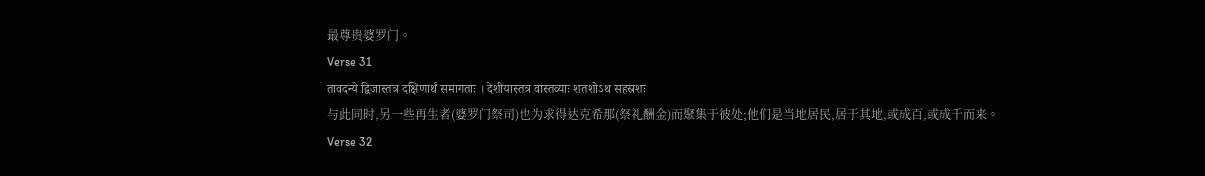最尊贵婆罗门。
Verse 31
तावदन्ये द्विजास्तत्र दक्षिणार्थं समागताः । देशीयास्तत्र वास्तव्याः शतशोऽथ सहस्रशः
与此同时,另一些再生者(婆罗门祭司)也为求得达克希那(祭礼酬金)而聚集于彼处;他们是当地居民,居于其地,或成百,或成千而来。
Verse 32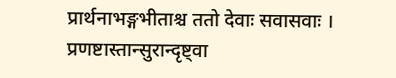प्रार्थनाभङ्गभीताश्च ततो देवाः सवासवाः । प्रणष्टास्तान्सुरान्दृष्ट्वा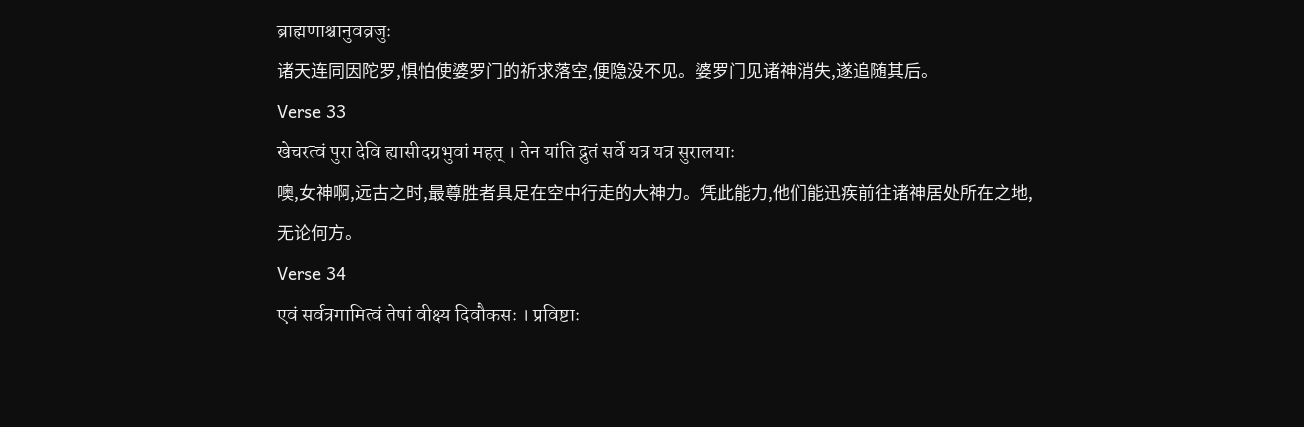ब्राह्मणाश्चानुवव्रजुः
诸天连同因陀罗,惧怕使婆罗门的祈求落空,便隐没不见。婆罗门见诸神消失,遂追随其后。
Verse 33
खेचरत्वं पुरा देवि ह्यासीदग्रभुवां महत् । तेन यांति द्रुतं सर्वे यत्र यत्र सुरालयाः
噢,女神啊,远古之时,最尊胜者具足在空中行走的大神力。凭此能力,他们能迅疾前往诸神居处所在之地,无论何方。
Verse 34
एवं सर्वत्रगामित्वं तेषां वीक्ष्य दिवौकसः । प्रविष्टाः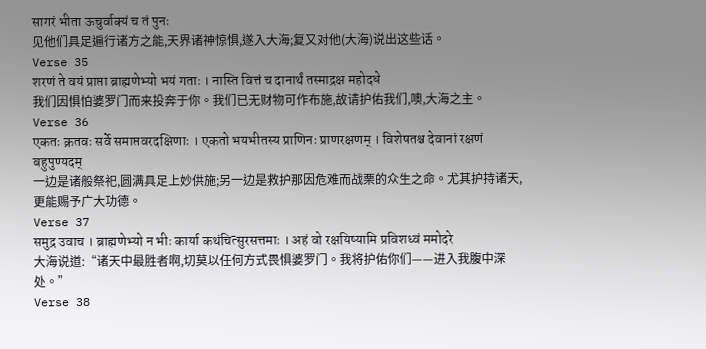सागरं भीता ऊचुर्वाक्यं च तं पुनः
见他们具足遍行诸方之能,天界诸神惊惧,遂入大海;复又对他(大海)说出这些话。
Verse 35
शरणं ते वयं प्राप्ता ब्राह्मणेभ्यो भयं गताः । नास्ति वित्तं च दानार्थं तस्माद्रक्ष महोदधे
我们因惧怕婆罗门而来投奔于你。我们已无财物可作布施,故请护佑我们,噢,大海之主。
Verse 36
एकतः क्रतवः सर्वे समाप्तवरदक्षिणाः । एकतो भयभीतस्य प्राणिनः प्राणरक्षणम् । विशेषतश्च देवानां रक्षणं बहुपुण्यदम्
一边是诸般祭祀,圆满具足上妙供施;另一边是救护那因危难而战栗的众生之命。尤其护持诸天,更能赐予广大功德。
Verse 37
समुद्र उवाच । ब्राह्मणेभ्यो न भीः कार्या कथंचित्सुरसत्तमाः । अहं वो रक्षयिष्यामि प्रविशध्वं ममोदरे
大海说道:“诸天中最胜者啊,切莫以任何方式畏惧婆罗门。我将护佑你们——进入我腹中深处。”
Verse 38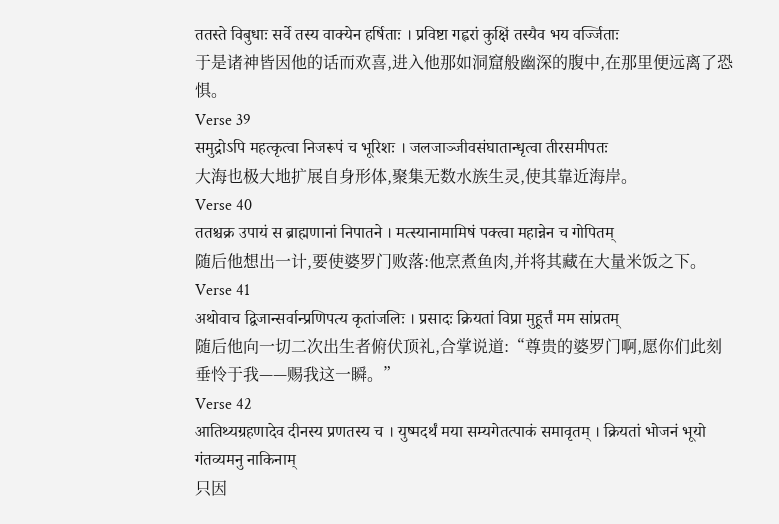ततस्ते विबुधाः सर्वे तस्य वाक्येन हर्षिताः । प्रविष्टा गह्वरां कुक्षिं तस्यैव भय वर्ज्जिताः
于是诸神皆因他的话而欢喜,进入他那如洞窟般幽深的腹中,在那里便远离了恐惧。
Verse 39
समुद्रोऽपि महत्कृत्वा निजरूपं च भूरिशः । जलजाञ्जीवसंघातान्धृत्वा तीरसमीपतः
大海也极大地扩展自身形体,聚集无数水族生灵,使其靠近海岸。
Verse 40
ततश्चक्र उपायं स ब्राह्मणानां निपातने । मत्स्यानामामिषं पक्त्वा महान्नेन च गोपितम्
随后他想出一计,要使婆罗门败落:他烹煮鱼肉,并将其藏在大量米饭之下。
Verse 41
अथोवाच द्विजान्सर्वान्प्रणिपत्य कृतांजलिः । प्रसादः क्रियतां विप्रा मुहूर्त्तं मम सांप्रतम्
随后他向一切二次出生者俯伏顶礼,合掌说道:“尊贵的婆罗门啊,愿你们此刻垂怜于我——赐我这一瞬。”
Verse 42
आतिथ्यग्रहणादेव दीनस्य प्रणतस्य च । युष्मदर्थं मया सम्यगेतत्पाकं समावृतम् । क्रियतां भोजनं भूयो गंतव्यमनु नाकिनाम्
只因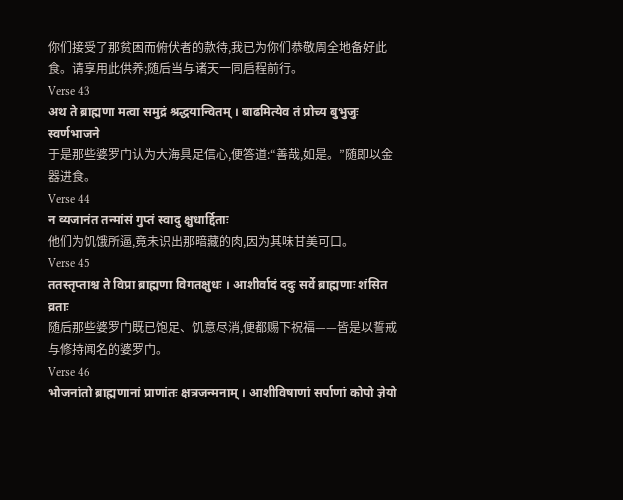你们接受了那贫困而俯伏者的款待,我已为你们恭敬周全地备好此食。请享用此供养;随后当与诸天一同启程前行。
Verse 43
अथ ते ब्राह्मणा मत्वा समुद्रं श्रद्धयान्वितम् । बाढमित्येव तं प्रोच्य बुभुजुः स्वर्णभाजने
于是那些婆罗门认为大海具足信心,便答道:“善哉,如是。”随即以金器进食。
Verse 44
न व्यजानंत तन्मांसं गुप्तं स्वादु क्षुधार्द्दिताः
他们为饥饿所逼,竟未识出那暗藏的肉,因为其味甘美可口。
Verse 45
ततस्तृप्ताश्च ते विप्रा ब्राह्मणा विगतक्षुधः । आशीर्वादं ददुः सर्वे ब्राह्मणाः शंसित व्रताः
随后那些婆罗门既已饱足、饥意尽消,便都赐下祝福——皆是以誓戒与修持闻名的婆罗门。
Verse 46
भोजनांतो ब्राह्मणानां प्राणांतः क्षत्रजन्मनाम् । आशीविषाणां सर्पाणां कोपो ज्ञेयो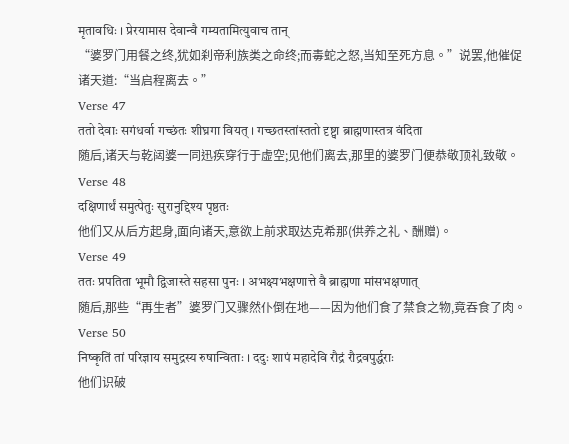मृतावधिः । प्रेरयामास देवान्वै गम्यतामित्युवाच तान्
“婆罗门用餐之终,犹如刹帝利族类之命终;而毒蛇之怒,当知至死方息。”说罢,他催促诸天道:“当启程离去。”
Verse 47
ततो देवाः सगंधर्वा गच्छंतः शीघ्रगा वियत् । गच्छतस्तांस्ततो दृष्ट्वा ब्राह्मणास्तत्र वंदिता
随后,诸天与乾闼婆一同迅疾穿行于虚空;见他们离去,那里的婆罗门便恭敬顶礼致敬。
Verse 48
दक्षिणार्थं समुत्पेतुः सुरानुद्दिश्य पृष्ठतः
他们又从后方起身,面向诸天,意欲上前求取达克希那(供养之礼、酬赠)。
Verse 49
ततः प्रपतिता भूमौ द्विजास्ते सहसा पुनः । अभक्ष्यभक्षणात्ते वै ब्राह्मणा मांसभक्षणात्
随后,那些“再生者”婆罗门又骤然仆倒在地——因为他们食了禁食之物,竟吞食了肉。
Verse 50
निष्कृतिं तां परिज्ञाय समुद्रस्य रुषान्विताः । ददुः शापं महादेवि रौद्रं रौद्रवपुर्द्धराः
他们识破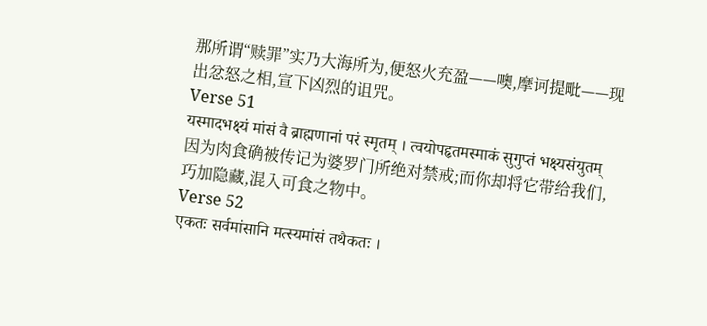那所谓“赎罪”实乃大海所为,便怒火充盈——噢,摩诃提毗——现出忿怒之相,宣下凶烈的诅咒。
Verse 51
यस्मादभक्ष्यं मांसं वै ब्राह्मणानां परं स्मृतम् । त्वयोपहृतमस्माकं सुगुप्तं भक्ष्यसंयुतम्
因为肉食确被传记为婆罗门所绝对禁戒;而你却将它带给我们,巧加隐藏,混入可食之物中。
Verse 52
एकतः सर्वमांसानि मत्स्यमांसं तथैकतः ।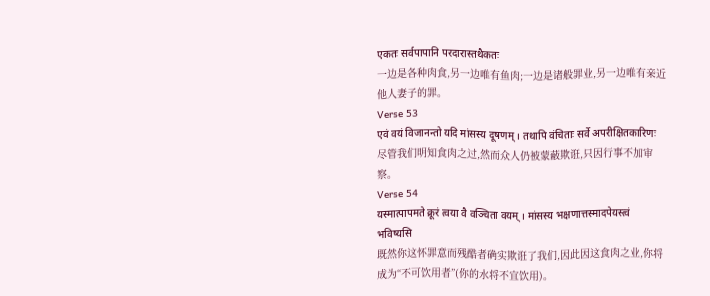एकतः सर्वपापानि परदारास्तथैकतः
一边是各种肉食,另一边唯有鱼肉;一边是诸般罪业,另一边唯有亲近他人妻子的罪。
Verse 53
एवं वयं विजानन्तो यदि मांसस्य दूषणम् । तथापि वंचिताः सर्वे अपरीक्षितकारिणः
尽管我们明知食肉之过,然而众人仍被蒙蔽欺诳,只因行事不加审察。
Verse 54
यस्मात्पापमते क्रूरं त्वया वै वञ्चिता वयम् । मांसस्य भक्षणात्तस्मादपेयस्त्वं भविष्यसि
既然你这怀罪意而残酷者确实欺诳了我们,因此因这食肉之业,你将成为“不可饮用者”(你的水将不宜饮用)。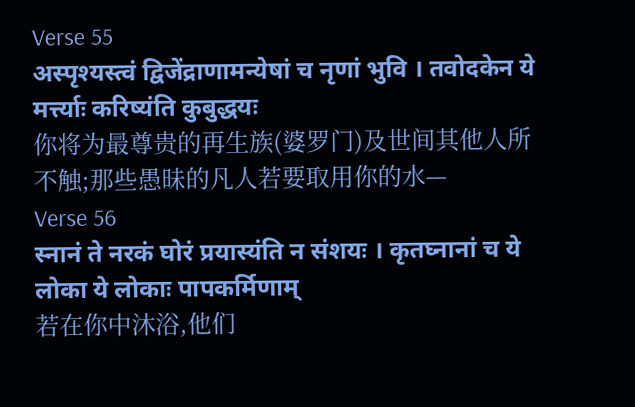Verse 55
अस्पृश्यस्त्वं द्विजेंद्राणामन्येषां च नृणां भुवि । तवोदकेन ये मर्त्त्याः करिष्यंति कुबुद्धयः
你将为最尊贵的再生族(婆罗门)及世间其他人所不触;那些愚昧的凡人若要取用你的水—
Verse 56
स्नानं ते नरकं घोरं प्रयास्यंति न संशयः । कृतघ्नानां च ये लोका ये लोकाः पापकर्मिणाम्
若在你中沐浴,他们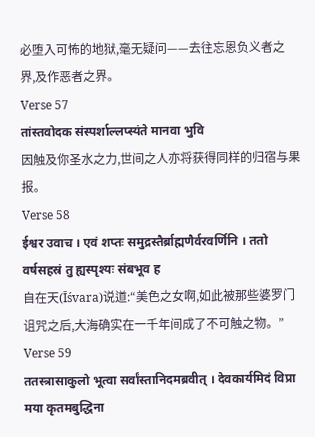必堕入可怖的地狱,毫无疑问——去往忘恩负义者之界,及作恶者之界。
Verse 57
तांस्तवोदक संस्पर्शाल्लप्स्यंते मानवा भुवि
因触及你圣水之力,世间之人亦将获得同样的归宿与果报。
Verse 58
ईश्वर उवाच । एवं शप्तः समुद्रस्तैर्ब्राह्मणैर्वरवर्णिनि । ततो वर्षसहस्रं तु ह्यस्पृश्यः संबभूव ह
自在天(Īśvara)说道:“美色之女啊,如此被那些婆罗门诅咒之后,大海确实在一千年间成了不可触之物。”
Verse 59
ततस्त्रासाकुलो भूत्वा सर्वांस्तानिदमब्रवीत् । देवकार्यमिदं विप्रा मया कृतमबुद्धिना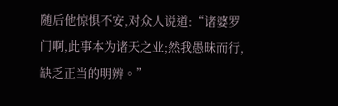随后他惊惧不安,对众人说道:“诸婆罗门啊,此事本为诸天之业;然我愚昧而行,缺乏正当的明辨。”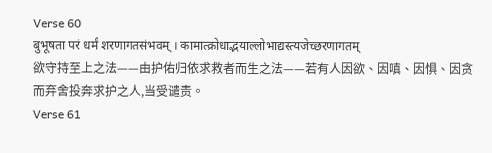Verse 60
बुभूषता परं धर्मं शरणागतसंभवम् । कामात्क्रोधाद्भयाल्लोभाद्यस्त्यजेच्छरणागतम्
欲守持至上之法——由护佑归依求救者而生之法——若有人因欲、因嗔、因惧、因贪而弃舍投奔求护之人,当受谴责。
Verse 61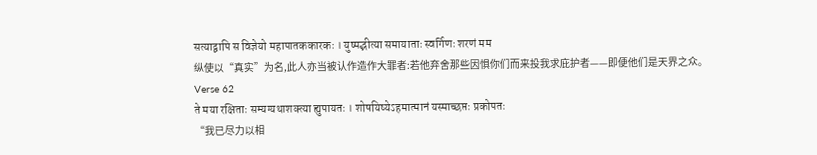सत्याद्वापि स विज्ञेयो महापातककारकः । युष्मद्भीत्या समायाताः स्वर्गिणः शरणं मम
纵使以“真实”为名,此人亦当被认作造作大罪者:若他弃舍那些因惧你们而来投我求庇护者——即便他们是天界之众。
Verse 62
ते मया रक्षिताः सम्यग्यथाशक्त्या ह्युपायतः । शोषयिष्येऽहमात्मानं यस्माच्छप्तः प्रकोपतः
“我已尽力以相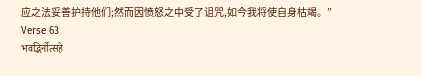应之法妥善护持他们;然而因愤怒之中受了诅咒,如今我将使自身枯竭。”
Verse 63
भवद्भिर्नोत्सहे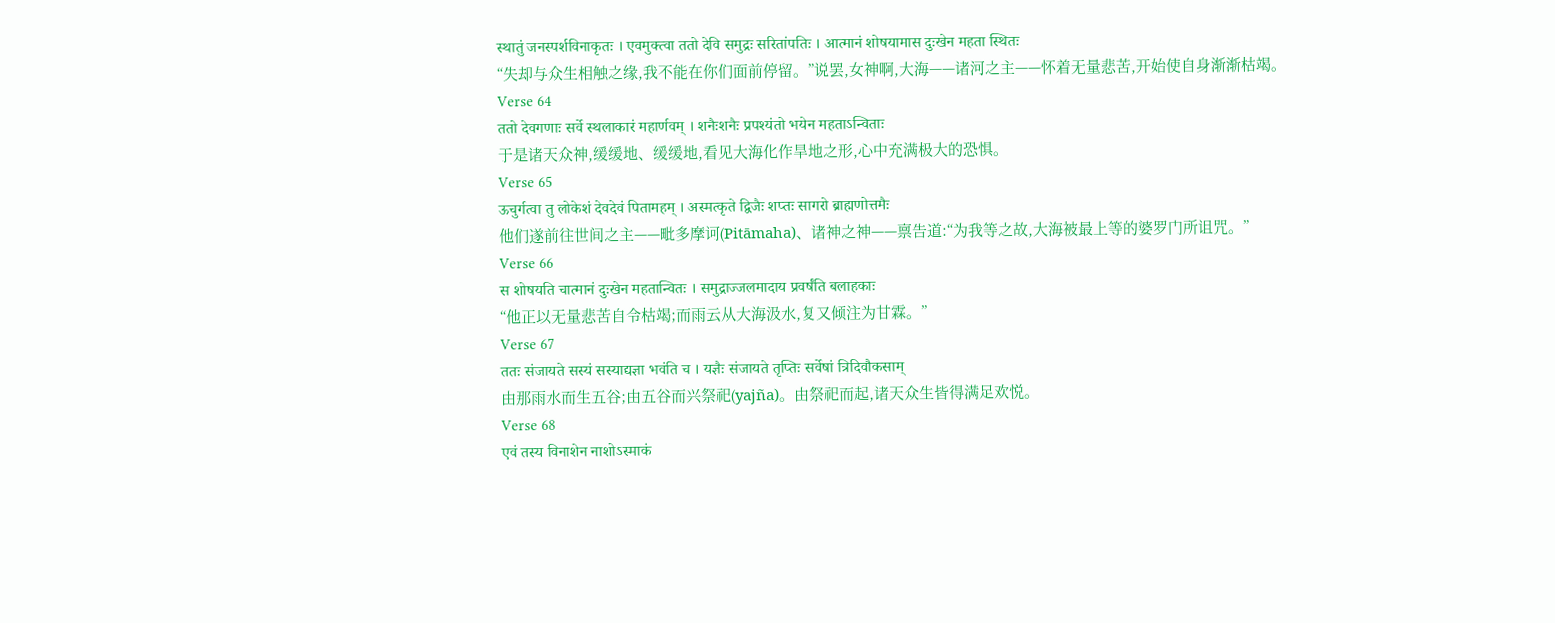स्थातुं जनस्पर्शविनाकृतः । एवमुक्त्वा ततो देवि समुद्रः सरितांपतिः । आत्मानं शोषयामास दुःखेन महता स्थितः
“失却与众生相触之缘,我不能在你们面前停留。”说罢,女神啊,大海——诸河之主——怀着无量悲苦,开始使自身渐渐枯竭。
Verse 64
ततो देवगणाः सर्वे स्थलाकारं महार्णवम् । शनैःशनैः प्रपश्यंतो भयेन महताऽन्विताः
于是诸天众神,缓缓地、缓缓地,看见大海化作旱地之形,心中充满极大的恐惧。
Verse 65
ऊचुर्गत्वा तु लोकेशं देवदेवं पितामहम् । अस्मत्कृते द्विजैः शप्तः सागरो ब्राह्मणोत्तमैः
他们遂前往世间之主——毗多摩诃(Pitāmaha)、诸神之神——禀告道:“为我等之故,大海被最上等的婆罗门所诅咒。”
Verse 66
स शोषयति चात्मानं दुःखेन महतान्वितः । समुद्राज्जलमादाय प्रवर्षंति बलाहकाः
“他正以无量悲苦自令枯竭;而雨云从大海汲水,复又倾注为甘霖。”
Verse 67
ततः संजायते सस्यं सस्याद्यज्ञा भवंति च । यज्ञैः संजायते तृप्तिः सर्वेषां त्रिदिवौकसाम्
由那雨水而生五谷;由五谷而兴祭祀(yajña)。由祭祀而起,诸天众生皆得满足欢悦。
Verse 68
एवं तस्य विनाशेन नाशोऽस्माकं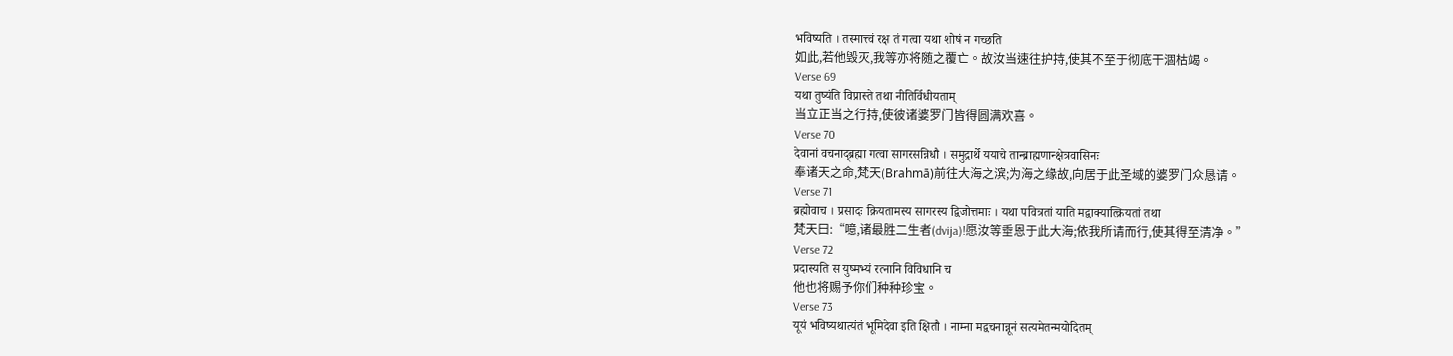भविष्यति । तस्मात्त्वं रक्ष तं गत्वा यथा शोषं न गच्छति
如此,若他毁灭,我等亦将随之覆亡。故汝当速往护持,使其不至于彻底干涸枯竭。
Verse 69
यथा तुष्यंति विप्रास्ते तथा नीतिर्विधीयताम्
当立正当之行持,使彼诸婆罗门皆得圆满欢喜。
Verse 70
देवानां वचनाद्ब्रह्मा गत्वा सागरसन्निधौ । समुद्रार्थे ययाचे तान्ब्राह्मणान्क्षेत्रवासिनः
奉诸天之命,梵天(Brahmā)前往大海之滨;为海之缘故,向居于此圣域的婆罗门众恳请。
Verse 71
ब्रह्मोवाच । प्रसादः क्रियतामस्य सागरस्य द्विजोत्तमाः । यथा पवित्रतां याति मद्वाक्यात्क्रियतां तथा
梵天曰:“噫,诸最胜二生者(dvija)!愿汝等垂恩于此大海;依我所请而行,使其得至清净。”
Verse 72
प्रदास्यति स युष्मभ्यं रत्नानि विविधानि च
他也将赐予你们种种珍宝。
Verse 73
यूयं भविष्यथात्यंतं भूमिदेवा इति क्षितौ । नाम्ना मद्वचनान्नूनं सत्यमेतन्मयोदितम्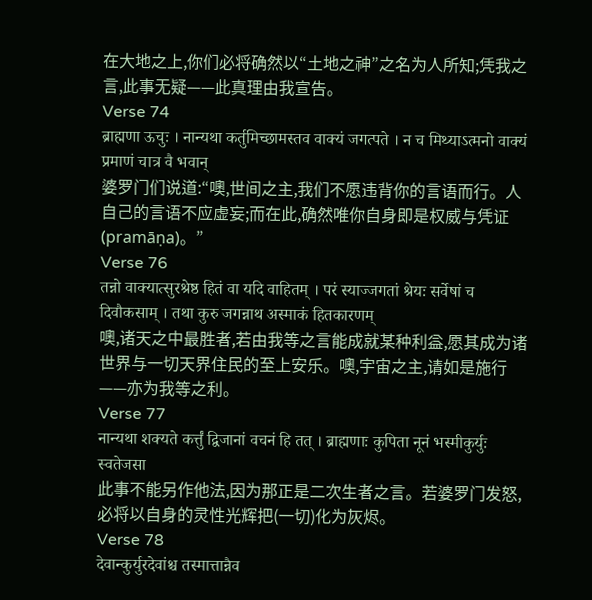在大地之上,你们必将确然以“土地之神”之名为人所知;凭我之言,此事无疑——此真理由我宣告。
Verse 74
ब्राह्मणा ऊचुः । नान्यथा कर्तुमिच्छामस्तव वाक्यं जगत्पते । न च मिथ्याऽत्मनो वाक्यं प्रमाणं चात्र वै भवान्
婆罗门们说道:“噢,世间之主,我们不愿违背你的言语而行。人自己的言语不应虚妄;而在此,确然唯你自身即是权威与凭证(pramāṇa)。”
Verse 76
तन्नो वाक्यात्सुरश्रेष्ठ हितं वा यदि वाहितम् । परं स्याज्जगतां श्रेयः सर्वेषां च दिवौकसाम् । तथा कुरु जगन्नाथ अस्माकं हितकारणम्
噢,诸天之中最胜者,若由我等之言能成就某种利益,愿其成为诸世界与一切天界住民的至上安乐。噢,宇宙之主,请如是施行——亦为我等之利。
Verse 77
नान्यथा शक्यते कर्त्तुं द्विजानां वचनं हि तत् । ब्राह्मणाः कुपिता नूनं भस्मीकुर्युः स्वतेजसा
此事不能另作他法,因为那正是二次生者之言。若婆罗门发怒,必将以自身的灵性光辉把(一切)化为灰烬。
Verse 78
देवान्कुर्युरदेवांश्च तस्मात्तान्नैव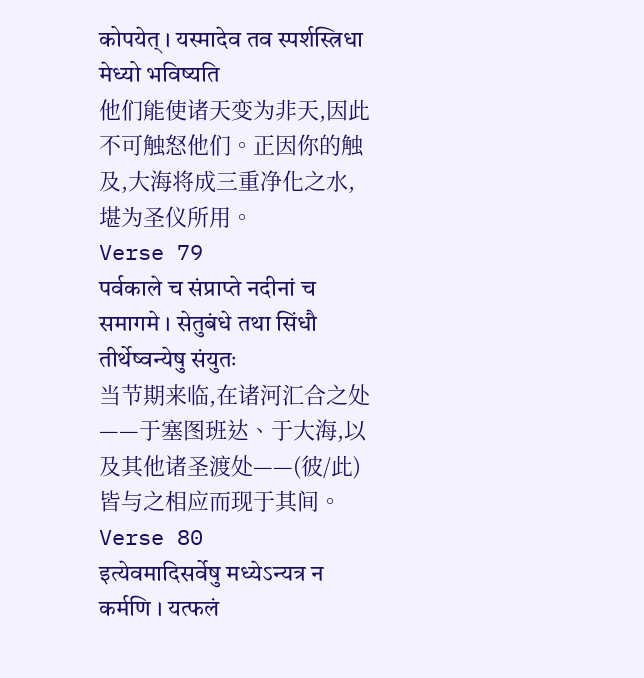कोपयेत् । यस्मादेव तव स्पर्शस्त्रिधा मेध्यो भविष्यति
他们能使诸天变为非天,因此不可触怒他们。正因你的触及,大海将成三重净化之水,堪为圣仪所用。
Verse 79
पर्वकाले च संप्राप्ते नदीनां च समागमे । सेतुबंधे तथा सिंधौ तीर्थेष्वन्येषु संयुतः
当节期来临,在诸河汇合之处——于塞图班达、于大海,以及其他诸圣渡处——(彼/此)皆与之相应而现于其间。
Verse 80
इत्येवमादिसर्वेषु मध्येऽन्यत्र न कर्मणि । यत्फलं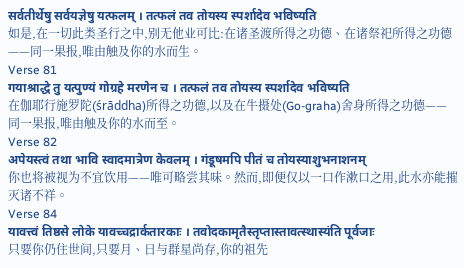सर्वतीर्थेषु सर्वयज्ञेषु यत्फलम् । तत्फलं तव तोयस्य स्पर्शादेव भविष्यति
如是,在一切此类圣行之中,别无他业可比:在诸圣渡所得之功德、在诸祭祀所得之功德——同一果报,唯由触及你的水而生。
Verse 81
गयाश्राद्धे तु यत्पुण्यं गोग्रहे मरणेन च । तत्फलं तव तोयस्य स्पर्शादेव भविष्यति
在伽耶行施罗陀(śrāddha)所得之功德,以及在牛摄处(Go-graha)舍身所得之功德——同一果报,唯由触及你的水而至。
Verse 82
अपेयस्त्वं तथा भावि स्वादमात्रेण केवलम् । गंडूषमपि पीतं च तोयस्याशुभनाशनम्
你也将被视为不宜饮用——唯可略尝其味。然而,即便仅以一口作漱口之用,此水亦能摧灭诸不祥。
Verse 84
यावत्त्वं तिष्ठसे लोके यावच्चद्रार्कतारकाः । तवोदकामृतैस्तृप्तास्तावत्स्थास्यंति पूर्वजाः
只要你仍住世间,只要月、日与群星尚存,你的祖先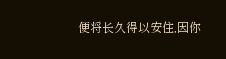便将长久得以安住,因你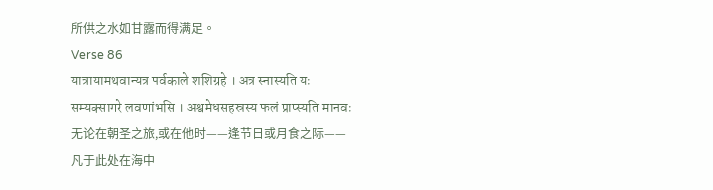所供之水如甘露而得满足。
Verse 86
यात्रायामथवान्यत्र पर्वकाले शशिग्रहे । अत्र स्नास्यति यः सम्यक्सागरे लवणांभसि । अश्वमेधसहस्रस्य फलं प्राप्स्यति मानवः
无论在朝圣之旅,或在他时——逢节日或月食之际——凡于此处在海中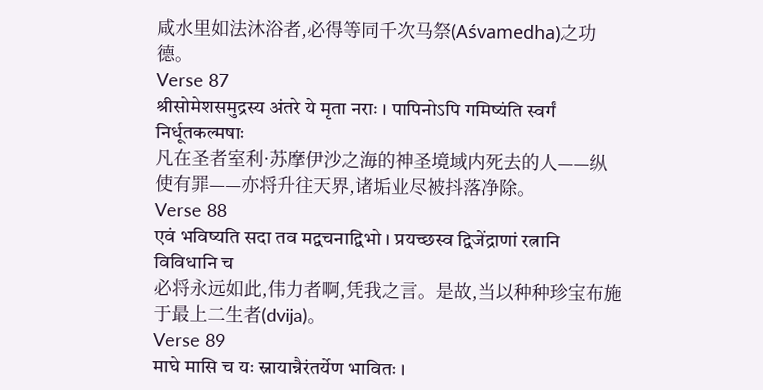咸水里如法沐浴者,必得等同千次马祭(Aśvamedha)之功德。
Verse 87
श्रीसोमेशसमुद्रस्य अंतरे ये मृता नराः । पापिनोऽपि गमिष्यंति स्वर्गं निर्धूतकल्मषाः
凡在圣者室利·苏摩伊沙之海的神圣境域内死去的人——纵使有罪——亦将升往天界,诸垢业尽被抖落净除。
Verse 88
एवं भविष्यति सदा तव मद्वचनाद्विभो । प्रयच्छस्व द्विजेंद्राणां रत्नानि विविधानि च
必将永远如此,伟力者啊,凭我之言。是故,当以种种珍宝布施于最上二生者(dvija)。
Verse 89
माघे मासि च यः स्नायान्नैरंतर्येण भावितः ।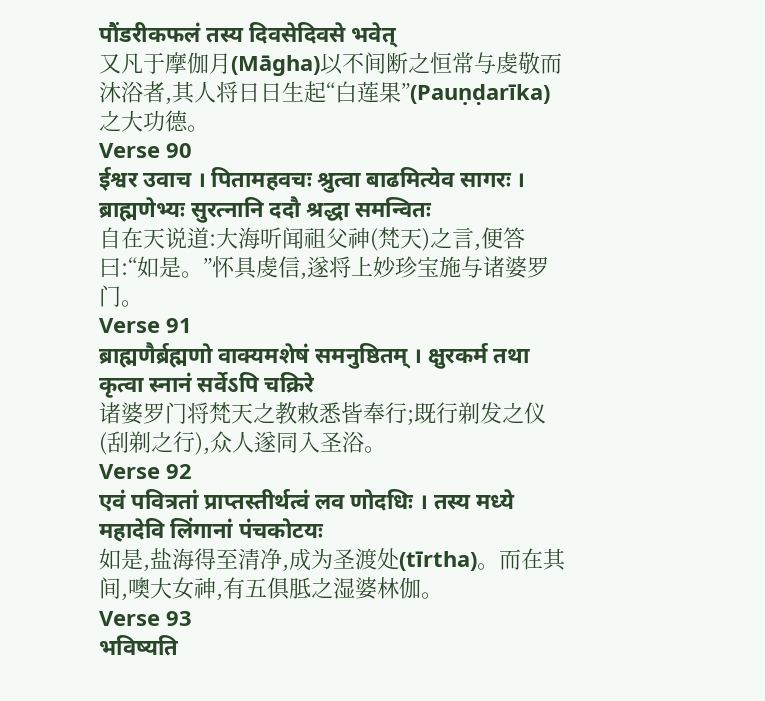पौंडरीकफलं तस्य दिवसेदिवसे भवेत्
又凡于摩伽月(Māgha)以不间断之恒常与虔敬而沐浴者,其人将日日生起“白莲果”(Pauṇḍarīka)之大功德。
Verse 90
ईश्वर उवाच । पितामहवचः श्रुत्वा बाढमित्येव सागरः । ब्राह्मणेभ्यः सुरत्नानि ददौ श्रद्धा समन्वितः
自在天说道:大海听闻祖父神(梵天)之言,便答曰:“如是。”怀具虔信,遂将上妙珍宝施与诸婆罗门。
Verse 91
ब्राह्मणैर्ब्रह्मणो वाक्यमशेषं समनुष्ठितम् । क्षुरकर्म तथा कृत्वा स्नानं सर्वेऽपि चक्रिरे
诸婆罗门将梵天之教敕悉皆奉行;既行剃发之仪(刮剃之行),众人遂同入圣浴。
Verse 92
एवं पवित्रतां प्राप्तस्तीर्थत्वं लव णोदधिः । तस्य मध्ये महादेवि लिंगानां पंचकोटयः
如是,盐海得至清净,成为圣渡处(tīrtha)。而在其间,噢大女神,有五俱胝之湿婆林伽。
Verse 93
भविष्यति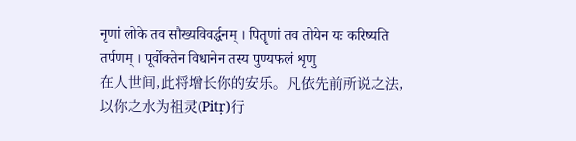नृणां लोके तव सौख्यविवर्द्धनम् । पितॄणां तव तोयेन यः करिष्यति तर्पणम् । पूर्वोक्तेन विधानेन तस्य पुण्यफलं शृणु
在人世间,此将增长你的安乐。凡依先前所说之法,以你之水为祖灵(Pitṛ)行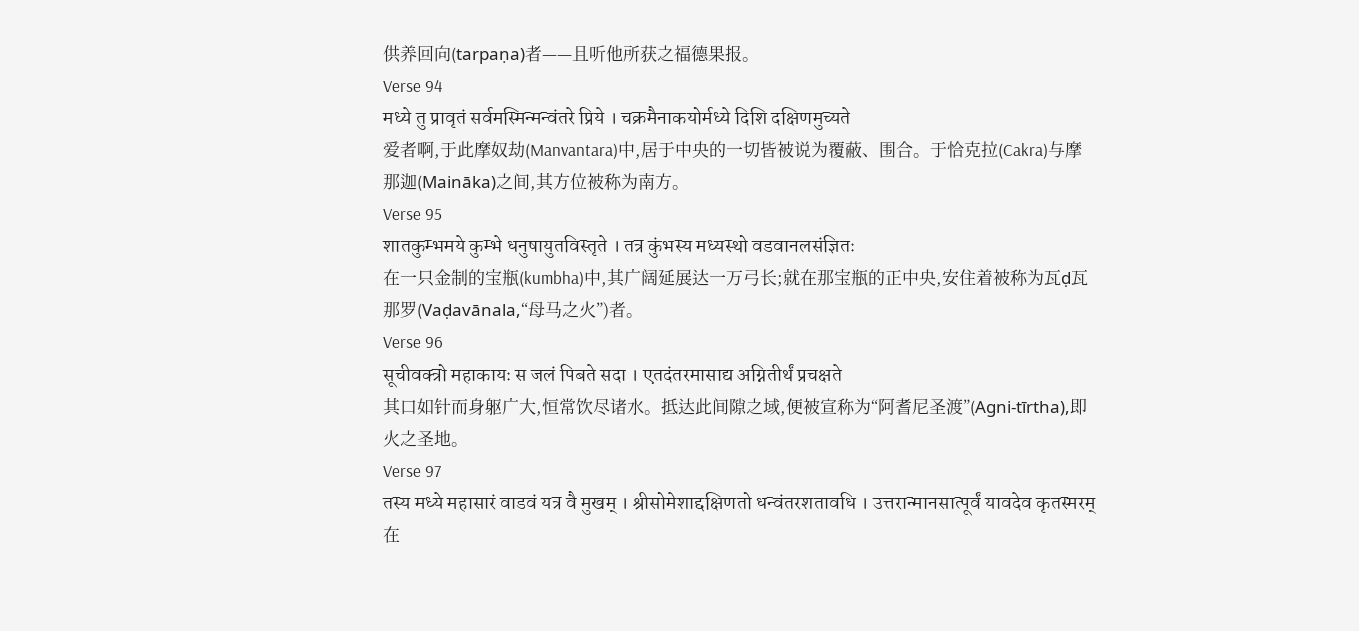供养回向(tarpaṇa)者——且听他所获之福德果报。
Verse 94
मध्ये तु प्रावृतं सर्वमस्मिन्मन्वंतरे प्रिये । चक्रमैनाकयोर्मध्ये दिशि दक्षिणमुच्यते
爱者啊,于此摩奴劫(Manvantara)中,居于中央的一切皆被说为覆蔽、围合。于恰克拉(Cakra)与摩那迦(Maināka)之间,其方位被称为南方。
Verse 95
शातकुम्भमये कुम्भे धनुषायुतविस्तृते । तत्र कुंभस्य मध्यस्थो वडवानलसंज्ञितः
在一只金制的宝瓶(kumbha)中,其广阔延展达一万弓长;就在那宝瓶的正中央,安住着被称为瓦ḍ瓦那罗(Vaḍavānala,“母马之火”)者。
Verse 96
सूचीवक्त्रो महाकायः स जलं पिबते सदा । एतदंतरमासाद्य अग्नितीर्थं प्रचक्षते
其口如针而身躯广大,恒常饮尽诸水。抵达此间隙之域,便被宣称为“阿耆尼圣渡”(Agni-tīrtha),即火之圣地。
Verse 97
तस्य मध्ये महासारं वाडवं यत्र वै मुखम् । श्रीसोमेशाद्दक्षिणतो धन्वंतरशतावधि । उत्तरान्मानसात्पूर्वं यावदेव कृतस्मरम्
在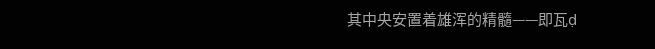其中央安置着雄浑的精髓——即瓦ḍ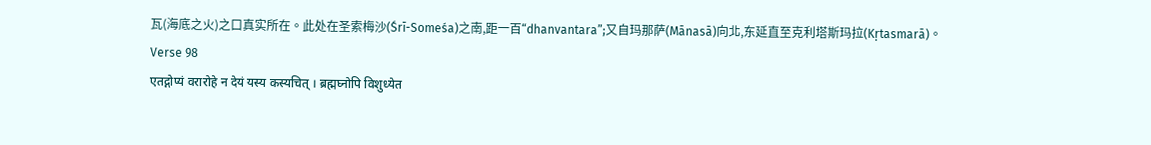瓦(海底之火)之口真实所在。此处在圣索梅沙(Śrī-Someśa)之南,距一百“dhanvantara”;又自玛那萨(Mānasā)向北,东延直至克利塔斯玛拉(Kṛtasmarā)。
Verse 98
एतद्गोप्यं वरारोहे न देयं यस्य कस्यचित् । ब्रह्मघ्नोपि विशुध्येत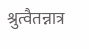श्रुत्वैतन्नात्र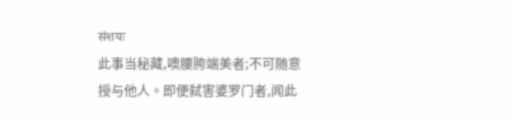संशयः
此事当秘藏,噢腰胯端美者;不可随意授与他人。即便弑害婆罗门者,闻此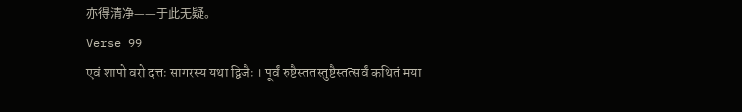亦得清净——于此无疑。
Verse 99
एवं शापो वरो दत्तः सागरस्य यथा द्विजैः । पूर्वं रुष्टैस्ततस्तुष्टैस्तत्सर्वं कथितं मया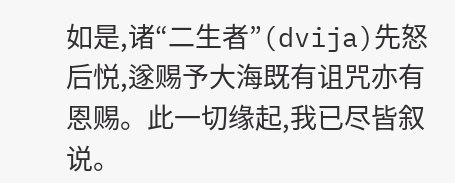如是,诸“二生者”(dvija)先怒后悦,遂赐予大海既有诅咒亦有恩赐。此一切缘起,我已尽皆叙说。